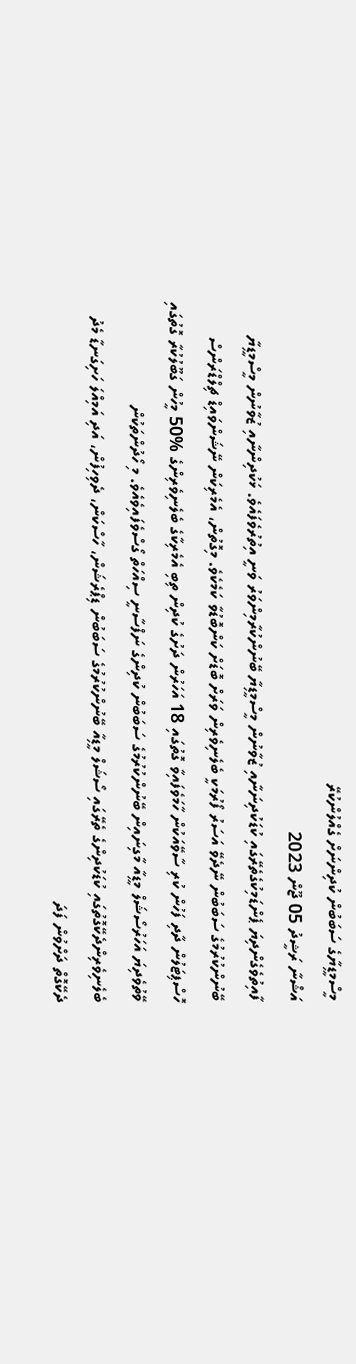މީސްމީޑިޔާގެ ސަބަބުން ކުދިންނަށް ގެއްލުންކުރޭ
އަޝްނާ ރަޝީދު 05 ޖޫން 2023
ފާއިތުވެގެންދިޔަ ޕެންޑަމިކުގެތެރޭގައި ކުޑަކުދިނަނާއި ޒުވާނުން މީސްމީޑިޔާ ބޭނުންކުރާމިންވަރު ވަނީ އިތުރުވެފައެވެ. ޅަކުދިންނާއި ޒުވާނުން މީސްމީޑިޔާ ބޭނުންކުރުމުގެ ސަބަބުން ނޭދެވޭ އަސަރު ފޯރުމަކީ ބެލެނިވެރިން ވަރަށް ބޮޑަށް ކަންބޮޑުވާ ކަމެކެވެ. މިގޮތުން، އެމެރިކަން ނޭޝަންވައިޑް ޗިލްޑްރަންސް ހޮސްޕިޓަލުން ދާދި ފަހުން ކުރި ސާވޭއަކުން ހާމަވެފައިވާ ގޮތުގައި 18 އަހަރުން ދަށުގެ ކުދިން ތިބި އެމެރިކާގެ ބެލެނިވެރިންގެ %50 މީހުން ގަބޫލުކުރާ ގޮތުގައި ވޭތުވެދިޔަ އަހަރުސޯޝަލް މީޑިއާ މާގިނައިން ބޭނުންކުރުމުގެ ސަބަބުން ކުދިންގެ ނަފްސާނީ ސިއްހަތް ގޯސްވެފައިވެއެވެ. މި ހޯދުންތަކުން ބެލެނިވެރިންދެކޭގޮތުގައި ކުޑަކުދިންގެ ތެރޭގައި ސޯޝަލް މީޑިއާ ބޭނުންކުރުމުގެ ސަބަބުން ޑިޕްރެޝަން، ހާސްކަން، ދެވިހިފުން، އަދި އަމިއްލަ ހަށިގަނޑާ މެދު ދެކޭގޮތް ދަށްވުން ފަދަ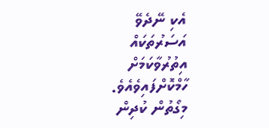އެކި ނޭދެވޭ އަސަރުތަކައް އިތުރުވާކަމަށް ހާމްކޮށްފައިވެއެވެ.
މިގޯތުން ކުދިން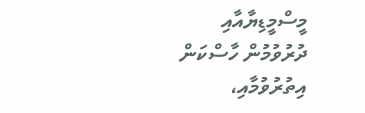މީސްމީޑިޔާއާއި ދުރުވުމުން ހާސްކަން އިތުރުވުމާއި،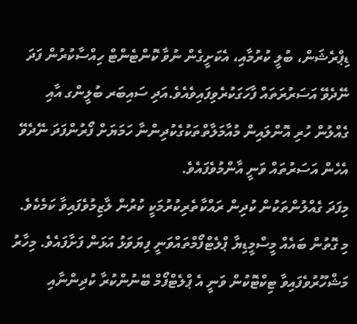ޑިޕްރެޝަން، ބުލީ ކުރުމާއި، އެކަށީގެން ނުވާ ކޮންޓެންޓް ހިއްސާކުރުން ފަދަ ނޭދެވޭ އަސަރުރަތައް ފާހަގަކުރެވިފައިވެއެވެ.އަދި ސައިބަރ ބުލީންގ އާއި ގެއްލުން ހުރި އޮންލައިން މުއާމަލާތްތަކުގެކުދިންނާ ހަމަޔަށް ފޯރުންފަދަ ނޭދެވޭ އެހެން އަސަރުތައް ވަނީ އާންމުވެފައެވެ.
މިފަދަ ގެއްލުންތަކުން ކުދިން ރައްކާތެރިކުރުމަކީ ކުރުން ލާޒިމުވެފައިވާ ކަމެކެވެ. މި ގޮތުން ބައެއް މީސްމީޑިޔާ ޕްލެޓްފޯމްތައްވަނީ ފިޔަވަޅު އަޅަން ފަށާފައެވެ. މިހާރު މަޝްހޫރުވެފައިވާ ޓިކްޓޮކުން ވަނީ އެ ޕްލެޓްފޯމް ބޭނުންކުރާ ކުދިންނާއި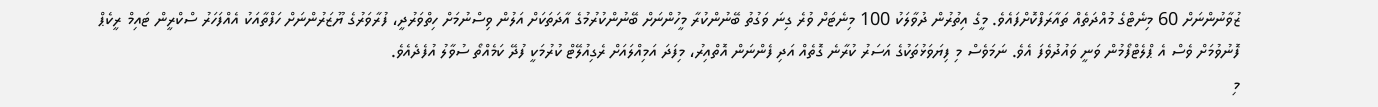ޒުވާނުންނަށް 60 މިނެޓްގެ މުއްދަތެއް ތައާރަފްކޮށްފައެވެ. މީގެ އިތުރުން ދުވާލަކު 100 މިނެޓަށް ވުރެ ގިނަ ވަގުތު ބޭނުންކުރާ މީހުންނަށް ބޭނުންކުރުމުގެ އާދަތަކަށް އަލުން ވިސްނުމަށް ހިތްވަރުދީ، ފުރާވަރުގެ ޔޫޒަރުންނަށް ހަފްތާއަކު އެއްފަހަރު ސްކްރީން ޓައިމް ރީކެޕް ފޮނުވުމަށް ވެސް އެ ޕްލެޓްފޯމުން ވަނީ ވައުދުވެފަ އެވެ. ނަމަވެސް މި ފިޔަވަޅުތަކުގެ އަސަރު ކުރާނެ ގޮތެއް އަދި ފެންނަން އޮތްއިރު، މިފަދަ އަމިއްލައަށް ރެގިއުލޭޓް ކުރުމަކީ ފުދޭ ކަމެއްތޯ ސުވާލު އުފެދެއެވެ.
މި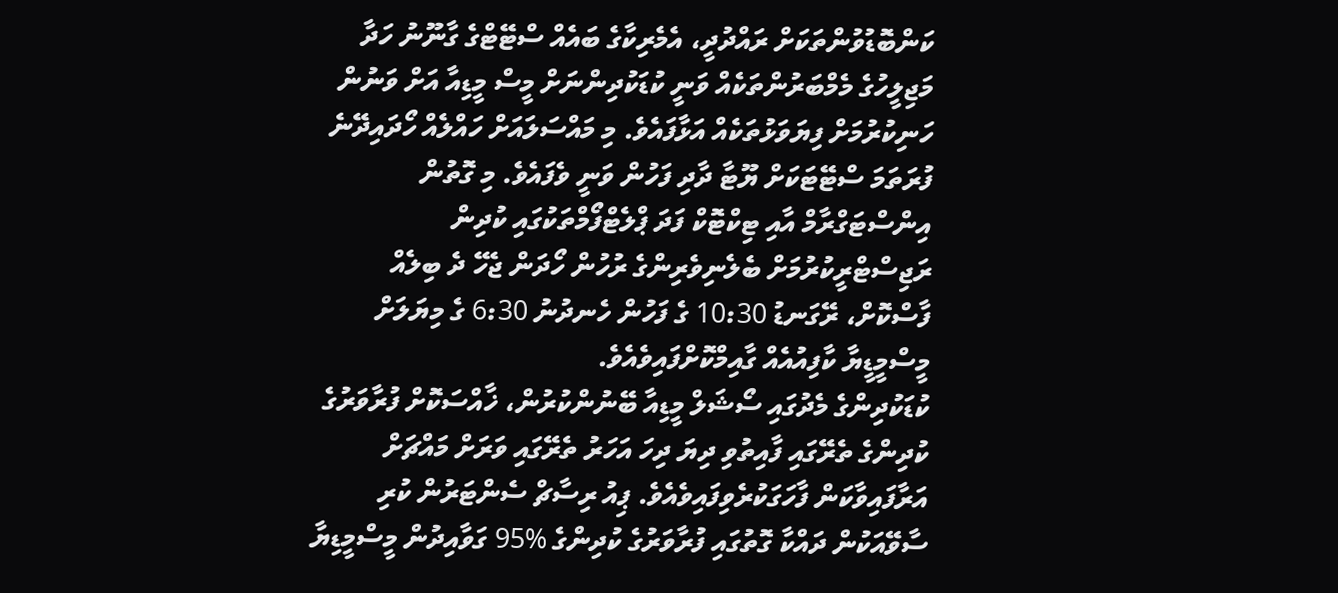ކަންބޮޑުވުންތަކަށް ރައްދުދީ، އެމެރިކާގެ ބައެއް ސްޓޭޓްގެ ގާނޫނު ހަދާ މަޖިލީހުގެ މެމްބަރުންތަކެއް ވަނީ ކުޑަކުދިންނަށް މީސް މީޑިއާ އަށް ވަނުން ހަނިކުރުމަށް ފިޔަވަޅުތަކެއް އަޅާފައެވެ. މި މައްސަލައަށް ހައްލެއް ހޯދައިދޭނެ ފުރަތަމަ ސްޓޭޓަކަށް ޔޫޓާ ދާދި ފަހުން ވަނީ ވެފައެވެ. މި ގޮތުން އިންސްޓަގްރާމް އާއި ޓިކްޓޮކް ފަދަ ޕްލެޓްފޯމްތަކުގައި ކުދިން ރަޖިސްޓްރީކުރުމަށް ބެލެނިވެރިންގެ ރުހުން ހޯދަން ޖެހޭ ދެ ބިލެއް ފާސްކޮށް، ރޭގަނޑު 10:30 ގެ ފަހުން ހެނދުނު 6:30 ގެ މިޔަލަށް މީސްމީޑީޔާ ކާފިއުއެއް ގާއިމްކޮށްފައިވެއެވެ.
ކުޑަކުދިންގެ މެދުގައި ސޯޝަލް މީޑިއާ ބޭނުންކުރުން، ޚާއްސަކޮށް ފުރާވަރުގެ ކުދިންގެ ތެރޭގައި ފާއިތުވި ދިޔަ ދިހަ އަހަރު ތެރޭގައި ވަރަށް މައްޗަށް އަރާފައިވާކަން ފާހަގަކުރެވިފައިވެއެވެ. ޕިއު ރިސާޗް ސެންޓަރުން ކުރި ސާވޭއަކުން ދައްކާ ގޮތުގައި ފުރާވަރުގެ ކުދިންގެ %95 ގަވާއިދުން މީސްމީޑިޔާ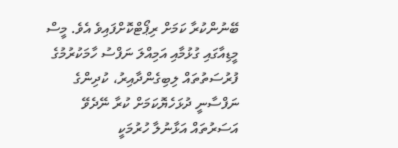ބޭނުންކުރާ ކަމަށް ރިޕޯޓްކޮށްފައިވެ އެވެ. މީސް މީޑިއާގައި ގުޅުމާއި އަމިއްލަ ނަފްސު ހާމަކުރުމުގެ ފުރުސަތުތައް ލިބިގެންދާއިރު، ކުދިންގެ ނަފްސާނީ ދުޅަހެޔޮކަމަށް ކުރާ ނޭދެވޭ އަސަރުތައް އަޅާނުލާ ހުރުމަކީ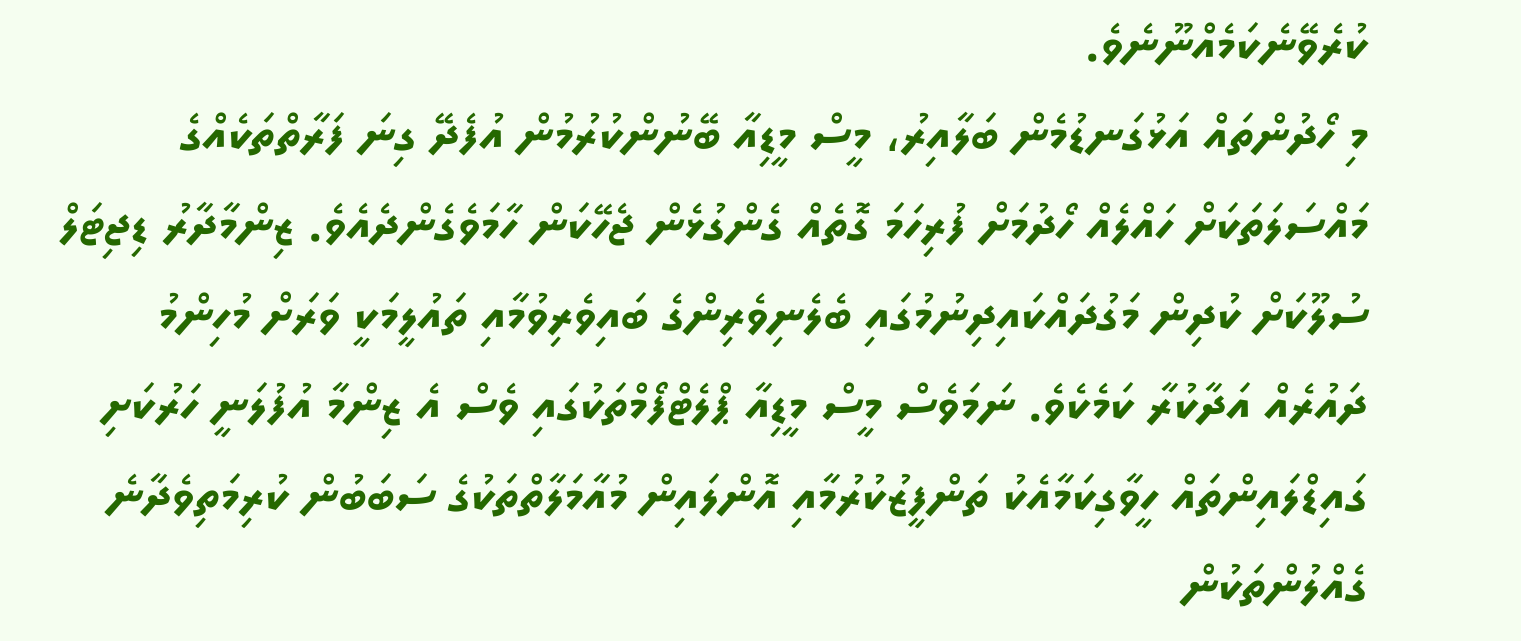ކުރެވޭނެކަމެއްނޫނެވެ.
މި ހޯދުންތައް އަޅުގަނޑުމެން ބަލާއިރު، މީސް މީޑިއާ ބޭނުންކުރުމުން އުފެދޭ ގިނަ ފަރާތްތަކެއްގެ މައްސަލަތަކަށް ހައްލެއް ހޯދުމަށް ފުރިހަމަ ގޮތެއް ގެންގުޅެން ޖެހޭކަން ހާމަވެގެންދެއެވެ. ޒިންމާދާރު ޑިޖިޓަލް ސުލޫކަށް ކުދިން މަގުދައްކައިދިނުމުގައި ބެލެނިވެރިންގެ ބައިވެރިވުމާއި ތައުލީމަކީ ވަރަށް މުހިންމު ދައުރެއް އަދާކުރާ ކަމެކެވެ. ނަމަވެސް މީސް މީޑިއާ ޕްލެޓްފޯމްތަކުގައި ވެސް އެ ޒިންމާ އުފުލަނީ ހަރުކަށި ގައިޑްލައިންތައް ހީވާގިކަމާއެކު ތަންފީޒުކުރުމާއި އޮންލައިން މުއާމަލާތްތަކުގެ ސަބަބުން ކުރިމަތިވެދާނެ ގެއްލުންތަކުން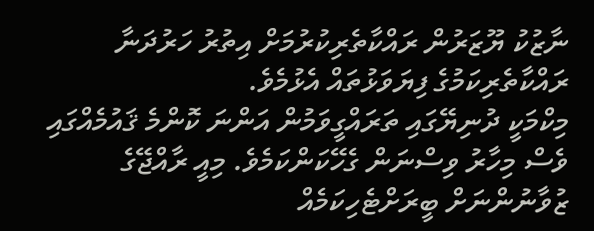ނާޒުކު ޔޫޒަރުން ރައްކާތެރިކުރުމަށް އިތުރު ހަރުދަނާ ރައްކާތެރިކަމުގެ ފިޔަވަޅުތައް އެޅުމެވެ.
މިކްމަކީ ދުނިޔޭގައި ތަރައްގީވަމުން އަންނަ ކޮންމެ ޤައުމެއްގައި ވެސް މިހާރު ވިސްނަން ގެހޭކަންކަމެވެ. މިއީ ރާއްޖޭގެ ޒުވާނުންނަށް ބީރަށްޓެހިކަމެއް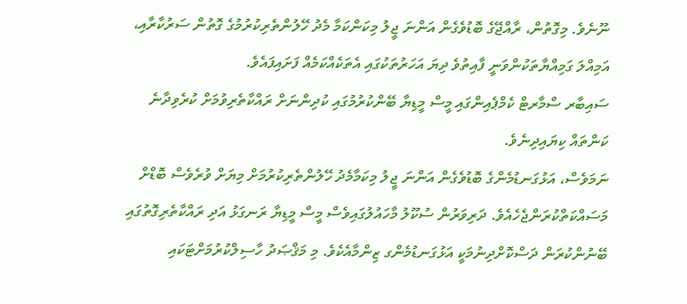ނޫނެވެ. މިގޮތުން، ރާއްޖޭގެ ބޮޑުވެގެން އަންނަ ޖީލު މިކަންކަމާ މެދު ހޭލުންތެރިކުރުމުގެ ގޮތުން ސަރުކާރާއި، އަމިއްލަ ގަމިއްޔާތަކުންވަނީ ފާއިތުވެ ދިޔަ އަހަރުތަކުގައި އެތަކެއްކަމެއް ފަށައިފައެވެ.
ސައިބާރ ސްމާރޓް ކެމްޕެއިންގައި މީސް މީޑިޔާ ބޭންކުރުމުގައި ކުދިންނަށް ރައްކާތެރިވުމަށް ކުރެވިދާނެ ކަންތައް ކިޔައިދިނެވެ.
ނަމަވެސް، އަޅުގަނޑުމެންގެ ބޮޑުވެގެން އަންނަ ޖީލު މިކަމާމެދު ހޭލުންތެރިކުރުމަށް މިޔަށް ވުރެވެސް ބޮޑްށް މަސައްކަތްކުރަންޖެހެއެވެ. ދަރިވަރުން ސުކޫލު މާހައުލުގައިވެސް މީސް މީޑިޔާ ރަނގަޅު އަދި ރައްކާތެރިގޮތުގައި ބޭނުންކުރަން ދަސްކޮށްދިނުމަކީ އަޅުގަނޑުމެންގ ޒިންމާއެކެވެ. މި މަޤްޞަދު ހާސިލްކުރުމަށްޓަކައި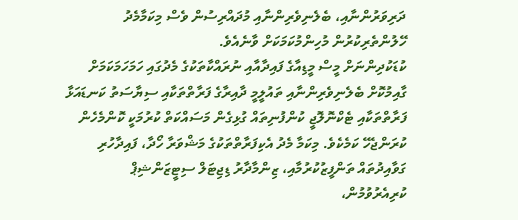ދަރިވަރުންނާއި، ބެލެނިވެރިންނާއި މުދައްރިސުން ވެސް މިކަމާމެދު ހޭލުންތެރިކުރުން މުހިންމުކަމަކަށް ވާނެއެވެ.
ކުޑަކުދިންނަށް މީސް މީޑިއާގެ ފައިދާއާއި ނުރައްކާތަކުގެ މެދުގައި ހަމަހަމަކަމަށް ގާއިމުކޮށް ބެލެނިވެރިންނާއި ތައުލީމީ ދާއިރާގެ ފަރާތްތަކާއި ސިޔާސަތު ކަނޑައަޅާ ފަރާތްތަކާއި ޓެކްނޮލޮޖީ ކުންފުނިތައް ގުޅިގެން މަސައްކަތް ކުރުމަކީ ކޮންމެހެން ކުރަންޖެހޭ ކަމެކެވެ. މިކަމާ މެދު އެކިފަރާތްތަކުގެ މަޝްވަރާ ހޯދާ، ފައިދާހުރި ގަވާއިދުތައް ތަންފީޒުކުރުމާއި، ޒިންމާދާރު ޑިޖިޓަލް ސިޓީޒަންޝިޕް ކުރިއެރުވުމުން،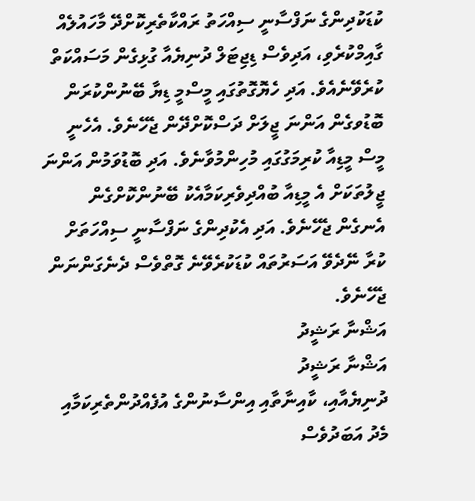ކުޑަކުދިންގެ ނަފްސާނީ ސިއްހަތު ރައްކާތެރިކޮށްދޭ މާހައުލެއް ގާއިމްކުރެވި، އަދިވެސް ޑިޖިޓަލް ދުނިޔެއާ ގުޅިގެން މަސައްކަތް ކުރެވޭނެއެވެ. އަދި ހެޔޮގޮތުގައި މީސްމީ ޑިޔާ ބޭނުންކުރަން ބޮޑުވގެން އަންނަ ޖީލަށް ދަސްކޮށްދޭން ޖެހޭނެވެ. އެހެނީ މީސް މީޑިއާ ކުރިމަގުގައި މުހިންމުވާނެވެ. އަދި ބޮޑުވަމުން އަންނަ ޖީލުތަކަށް އެ މީޑިއާ ބުއްދިވެރިކަމާއެކު ބޭނުންކޮށްގެން އެނގެން ޖެހޭނެވެ. އަދި އެކުދިންގެ ނަފްސާނީ ސިއްހަތަށް ކުރާ ނޭދެވޭ އަސަރުތައް ކުޑަކުރެވޭނެ ގޮތްވެސް ދެނެގަންނަން ޖެހޭނެވެ.
އަޝްނާ ރަޝީދު
އަޝްނާ ރަޝީދު
ދުނިޔެއާއި، ކާއިނާތާއި އިންސާނުންގެ އުފެއްދުންތެރިކަމާއި މެދު އަބަދުވެސް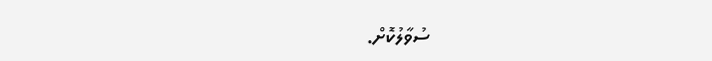ސުވާލުކޮށް.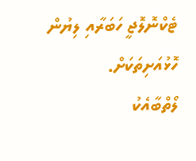ޓެކްނޮލޮޖީ ހަބަރާއި ލިޔުން ހޮޅުއަށިތަކަށް.
ލޯތްބާއެކު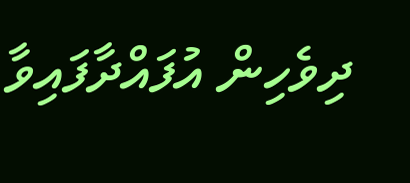ދިވެހިން އުފައްދާފައިވާ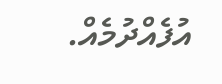އުފެއްދުމެއް.